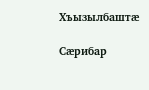Хъызылбаштæ

Сæрибар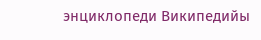энциклопеди Википедийы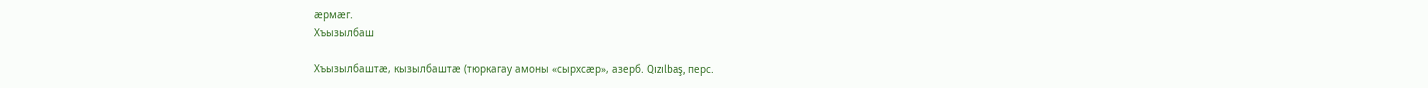æрмæг.
Хъызылбаш

Хъызылбаштæ, кызылбаштæ (тюркагау амоны «сырхсæр», азерб. Qızılbaş, перс.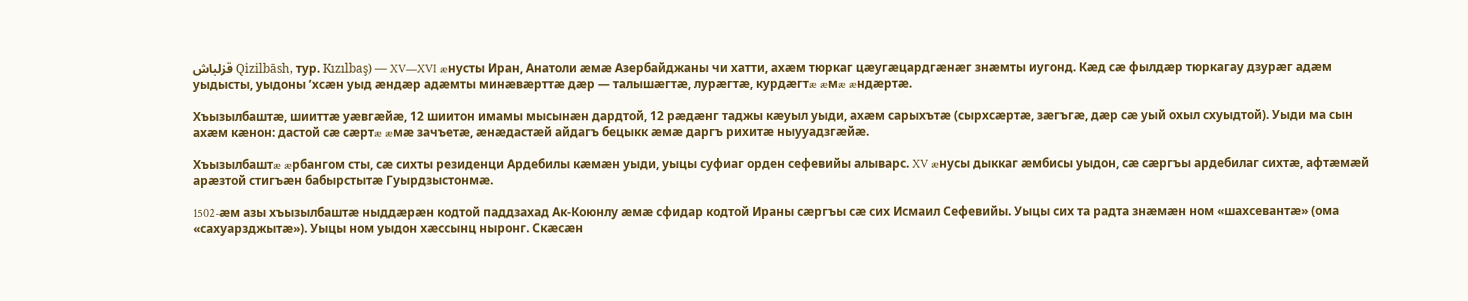قزلباش Qizilbāsh, тур. Kızılbaş) — XV—XVI æнусты Иран, Анатоли æмæ Азербайджаны чи хатти, ахæм тюркаг цæугæцардгæнæг знæмты иугонд. Кæд сæ фылдæр тюркагау дзурæг адæм уыдысты, уыдоны ’хсæн уыд æндæр адæмты минæвæрттæ дæр — талышæгтæ, лурæгтæ, курдæгтæ æмæ æндæртæ.

Хъызылбаштæ, шииттæ уæвгæйæ, 12 шиитон имамы мысынæн дардтой, 12 рæдæнг таджы кæуыл уыди, ахæм сарыхътæ (сырхсæртæ, зæгъгæ, дæр сæ уый охыл схуыдтой). Уыди ма сын ахæм кæнон: дастой сæ сæртæ æмæ зачъетæ, æнæдастæй айдагъ бецыкк æмæ даргъ рихитæ ныууадзгæйæ.

Хъызылбаштæ æрбангом сты, сæ сихты резиденци Ардебилы кæмæн уыди, уыцы суфиаг орден сефевийы алыварс. XV æнусы дыккаг æмбисы уыдон, сæ сæргъы ардебилаг сихтæ, афтæмæй арæзтой стигъæн бабырстытæ Гуырдзыстонмæ.

1502-æм азы хъызылбаштæ ныддæрæн кодтой паддзахад Ак-Коюнлу æмæ сфидар кодтой Ираны сæргъы сæ сих Исмаил Сефевийы. Уыцы сих та радта знæмæн ном «шахсевантæ» (ома «сахуарзджытæ»). Уыцы ном уыдон хæссынц ныронг. Скæсæн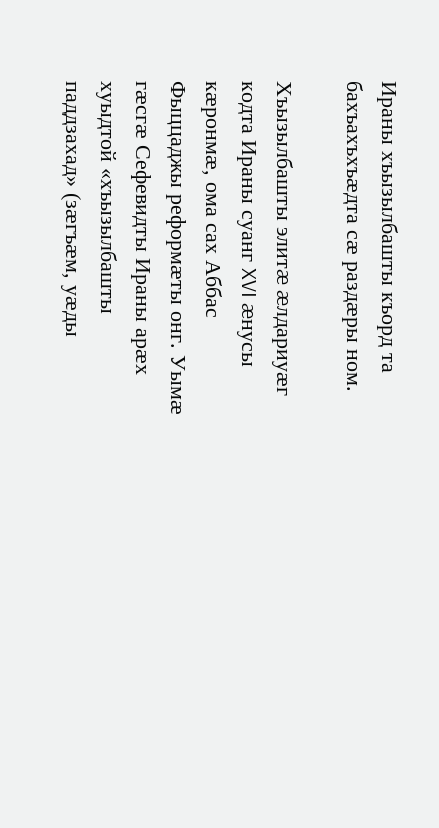Ираны хъызылбашты къорд та бахъахъхъæдта сæ раздæры ном.

Хъызылбашты элитæ æлдариуæг кодта Ираны суанг XVI æнусы кæронмæ, ома сах Аббас Фыццаджы реформæты онг. Уымæ гæсгæ Сефевидты Ираны арæх хуыдтой «хъызылбашты паддзахад» (зæгъæм, уæды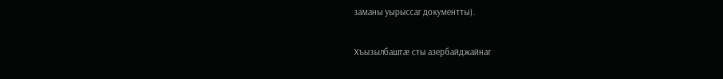заманы уырыссаг документты).

Хъызылбаштæ сты азербайджайнаг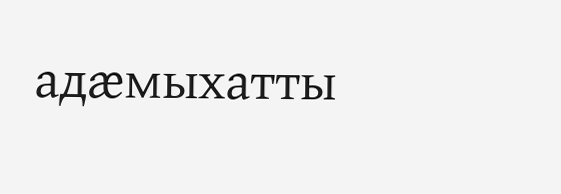адæмыхатты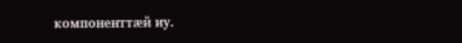компоненттæй иу.